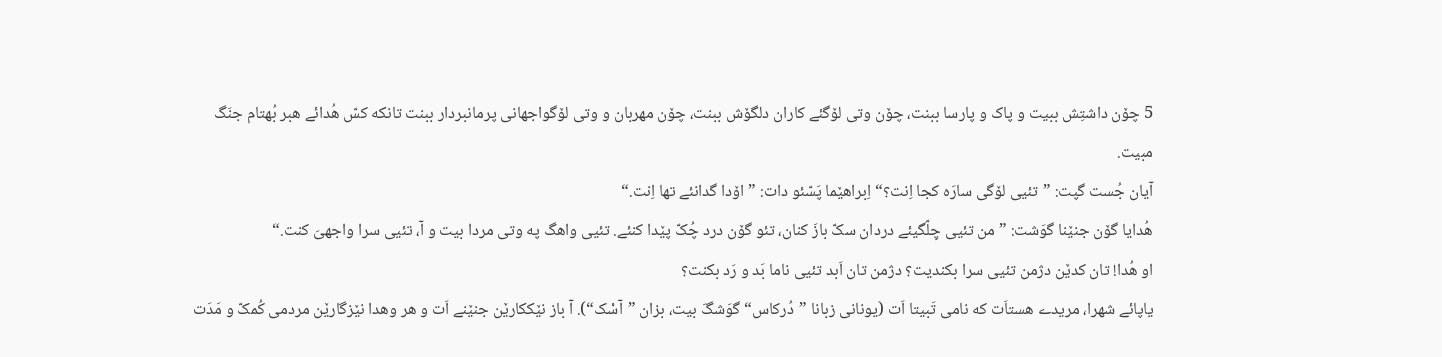5 چۆن داشتِش ببیت و پاک و پارسا ببنت، چۆن وتی لۆگئے کاران دلگۆش ببنت، چۆن مهربان و وتی لۆگواجهانی پرمانبردار ببنت تانکه کسّ هُدائے هبر بُهتام جنَگ مبیت.
آیان جُست گپت: ”تئیی لۆگی سارَه کجا اِنت؟“ اِبراهێما پَسّئو دات: ”اۆدا گدانئے تها اِنت.“
هُدایا گۆن جنێنا گوَشت: ”من تئیی چِلّگیئے دردان سکّ بازَ کنان، تئو گۆن درد چُکّ پێدا کنئے. تئیی واهگ په وتی مردا بیت و آ، تئیی سرا واجهیَ کنت.“
او هُدا! تان کدێن دژمن تئیی سرا بکندیت؟ دژمن تان اَبد تئیی ناما بَد و رَد بکنت؟
یاپائے شهرا، مریدے هستاَت که نامی تَبیتا اَت (یونانی زبانا ”دُرکاس“ گوَشگَ بیت، بزان ”آسْک“). آ باز نێککارێن جنێنے اَت و هر وهدا نێزگارێن مردمی کُمکّ و مَدَت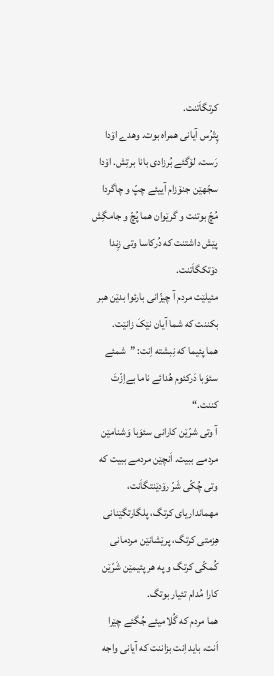کرتگاَتنت.
پِتْرُس آیانی همراه بوت. وهدے اۆدا رَست، لۆگئے بُرزادی بانا برتِش. اۆدا سجّهێن جنۆزام آییئے چپّ و چاگردا مُچّ بوتنت و گرێوان هما پُچّ و جامگِش پێش داشتنت که دُرکاسا وتی زِندا دۆتکگاَتنت.
مئیلێت مردم آ چیزّانی بارئوا بدێن هبر بکننت که شما آیان نێکَ زانێت.
هما پئیما که نِبشته اِنت: ”شمئے سئوَبا دَرکئوم هُدائے ناما بےاِزّتَ کننت.“
آ وتی شرّێن کارانی سئوَبا وَشنامێن مردمے ببیت. اَنچێن مردمے ببیت که وتی چُکّی شَرّ رۆدێنتگاَنت، مهمانداریای کرتگ، پلگارتگێنانی هِزمتی کرتگ، پرێشانێن مردمانی کُمکّی کرتگ و په هر پئیمێن شَرّێن کارا مُدام تئیار بوتگ.
هما مردم که گُلامیئے جُگئے چێرا اَنت، باید اِنت بزاننت که آیانی واجه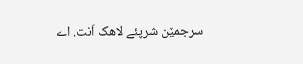سرجمێن شرپئے لاهک اَنت. اے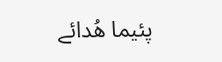پئیما هُدائے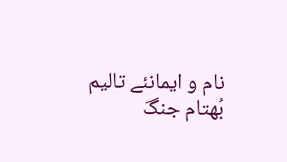نام و ایمانئے تالیم بُهتام جنگَ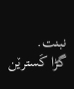نبنت.
گڑا کَسترێن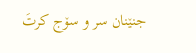جنێنان سر و سۆج کرتَ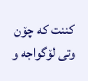کننت که چۆن وتی لۆگواجه و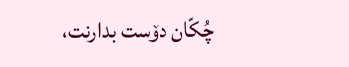چُکّان دۆست بدارنت،